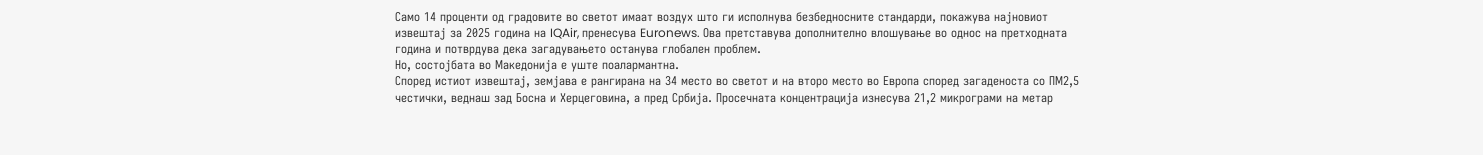Само 14 проценти од градовите во светот имаат воздух што ги исполнува безбедносните стандарди, покажува најновиот извештај за 2025 година на IQAir, пренесува Euronews. Ова претставува дополнително влошување во однос на претходната година и потврдува дека загадувањето останува глобален проблем.
Но, состојбата во Македонија е уште поалармантна.
Според истиот извештај, земјава е рангирана на 34 место во светот и на второ место во Европа според загаденоста со ПМ2,5 честички, веднаш зад Босна и Херцеговина, а пред Србија. Просечната концентрација изнесува 21,2 микрограми на метар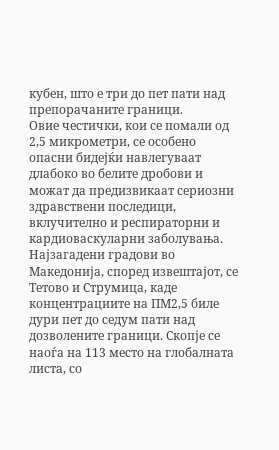кубен, што е три до пет пати над препорачаните граници.
Овие честички, кои се помали од 2,5 микрометри, се особено опасни бидејќи навлегуваат длабоко во белите дробови и можат да предизвикаат сериозни здравствени последици, вклучително и респираторни и кардиоваскуларни заболувања.
Најзагадени градови во Македонија, според извештајот, се Тетово и Струмица, каде концентрациите на ПМ2,5 биле дури пет до седум пати над дозволените граници. Скопје се наоѓа на 113 место на глобалната листа, со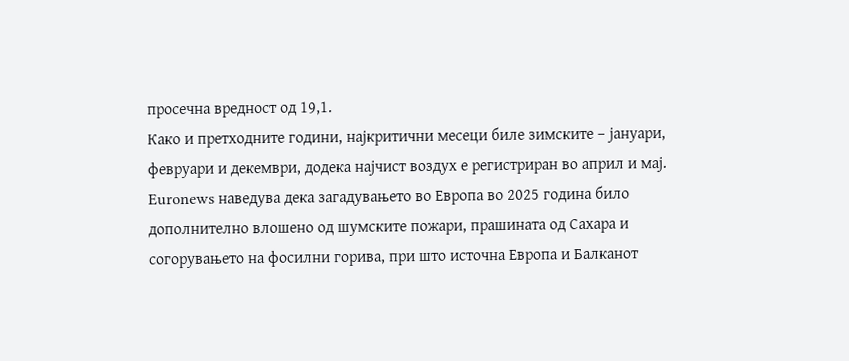просечна вредност од 19,1.
Како и претходните години, најкритични месеци биле зимските – јануари, февруари и декември, додека најчист воздух е регистриран во април и мај.
Euronews наведува дека загадувањето во Европа во 2025 година било дополнително влошено од шумските пожари, прашината од Сахара и согорувањето на фосилни горива, при што источна Европа и Балканот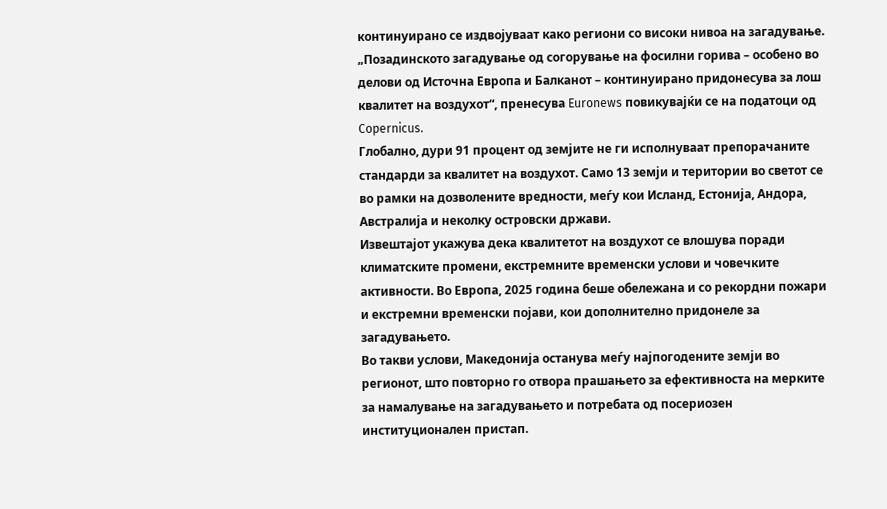континуирано се издвојуваат како региони со високи нивоа на загадување.
„Позадинското загадување од согорување на фосилни горива – особено во делови од Источна Европа и Балканот – континуирано придонесува за лош квалитет на воздухот“, пренесува Euronews повикувајќи се на податоци од Copernicus.
Глобално, дури 91 процент од земјите не ги исполнуваат препорачаните стандарди за квалитет на воздухот. Само 13 земји и територии во светот се во рамки на дозволените вредности, меѓу кои Исланд, Естонија, Андора, Австралија и неколку островски држави.
Извештајот укажува дека квалитетот на воздухот се влошува поради климатските промени, екстремните временски услови и човечките активности. Во Европа, 2025 година беше обележана и со рекордни пожари и екстремни временски појави, кои дополнително придонеле за загадувањето.
Во такви услови, Македонија останува меѓу најпогодените земји во регионот, што повторно го отвора прашањето за ефективноста на мерките за намалување на загадувањето и потребата од посериозен институционален пристап.